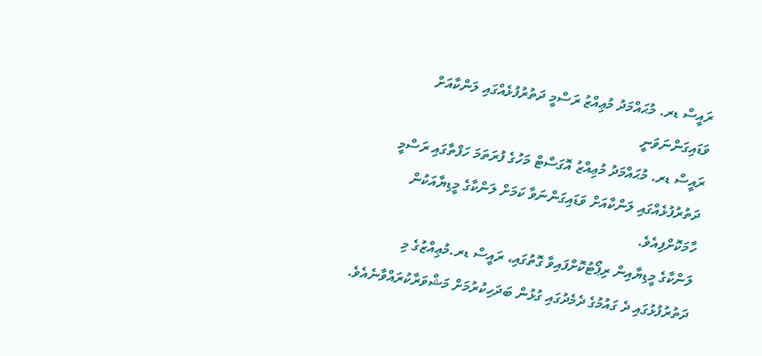ރައީސް ޑރ. މުޙައްމަދު މުޢިއްޒު ރަސްމީ ދަތުރުފުޅެއްގައި ލަންކާއަށް ވަޑައިގަންނަވަނީ
ރައީސް ޑރ. މުޙައްމަދު މުޢިއްޒު އޮގަސްޓް މަހުގެ ފުރަތަމަ ހަފްތާގައި ރަސްމީ ދަތުރުފުޅެއްގައި ލަންކާއަށް ވަޑައިގަންނަވާ ކަމަށް ލަންކާގެ މީޑިޔާއަކުން ހާމަކޮށްފިއެވެ.
ލަންކާގެ މީޑިޔާއިން ރިޕޯޓުކޮށްފައިވާ ގޮތުގައި، ރައީސް ޑރ.މުޢިއްޒުގެ މި ދަތުރުފުޅުގައި ދެ ގައުމުގެ ދެމެދުގައި ގުޅުން ބަދަހިކުރުމަށް މަޝްވަރާކުރައްވާނެއެވެ.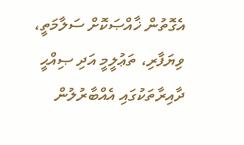އެގޮތުން ޚާއްޞަކޮށް ސަލާމަތީ، ވިޔަފާރި، ތަޢުލީމީ އަދި ޞިއްޙީ ދާއިރާތަކުގައި އެއްބާރުލުން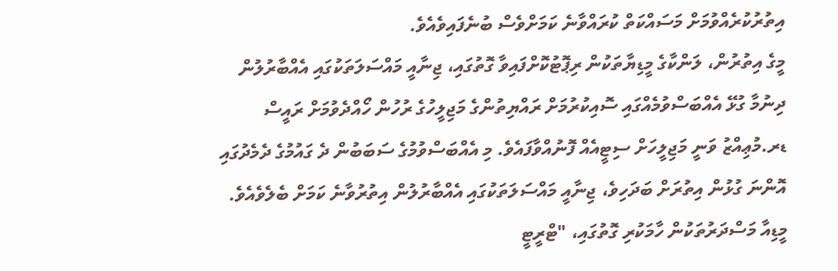އިތުރުކުރެއްވުމަށް މަސައްކަތް ކުރައްވާނެ ކަމަށްވެސް ބުނެފައިވެއެވެ.
މީގެ އިތުރުން، ލަންކާގެ މީޑިޔާތަކުން ރިޕޮޓުކޮށްފައިވާ ގޮތުގައި، ޖިނާއީ މައްސަލަތަކުގައި އެއްބާރުލުން ދިނުމާ ގުޅޭ އެއްބަސްވުމެއްގައި ސޮއިކުރުމަށް ރައްޔިތުންގެ މަޖިލީހުގެ ރުހުން ހޯއްދެވުމަށް ރައީސް ޑރ.މުޢިއްޒު ވަނީ މަޖިލީހަށް ސިޓީއެއް ފޮނުއްވާފައެވެ. މި އެއްބަސްވުމުގެ ސަބަބުން ދެ ގައުމުގެ ދެމެދުގައި އޮންނަ ގުޅުން އިތުރަށް ބަދަހިވެ، ޖިނާއީ މައްސަލަތަކުގައި އެއްބާރުލުން އިތުރުވާނެ ކަމަށް ބެލެވެއެވެ.
މީޑިއާ މަސްދަރުތަކުން ހާމަކުރި ގޮތުގައި، "ޓްރީޓީ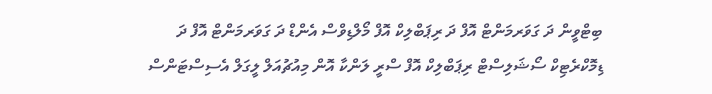ބިޓްވީން ދަ ގަވަރމަންޓް އޮފް ދަ ރިޕަބްލިކް އޮފް މޯލްޑިވްސް އެންޑް ދަ ގަވަރމަންޓް އޮފް ދަ ޑިމޮކްރެޓިކް ސޯޝަލިސްޓް ރިޕަބްލިކް އޮފް ސްރީ ލަންކާ އޮން މިއުޗުއަލް ލީގަލް އެސިސްޓަންސް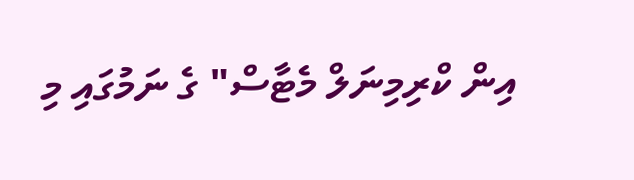އިން ކްރިމިނަލް މެޓާސް" ގެ ނަމުގައި މި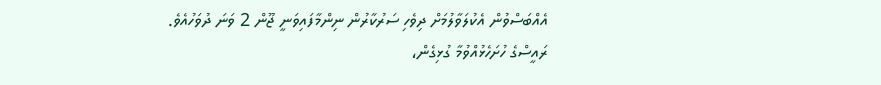އެއްބަސްވުން އެކުލަވާލުމަށް ދިވެހި ސަރުކާރުން ނިންމާފައިވަނީ ޖޫން 2 ވަނަ ދުވަހުއެވެ.
ރައީސްގެ ހުށަހެޅުއްވުމާ ގުޅިގެން،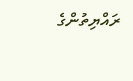ރައްޔިތުންގެ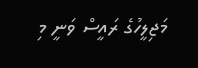މަޖިލީހުގެ ރައީސް ވަނީ މި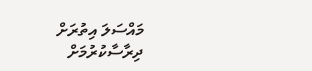މައްސަލަ އިތުރަށް ދިރާސާކުރުމަށް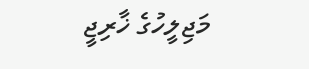މަޖިލީހުގެ ޚާރިޖީ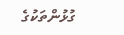ގުޅުންތަކުގެ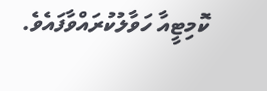ކޮމިޓީއާ ހަވާލުކުރައްވާފައެވެ.